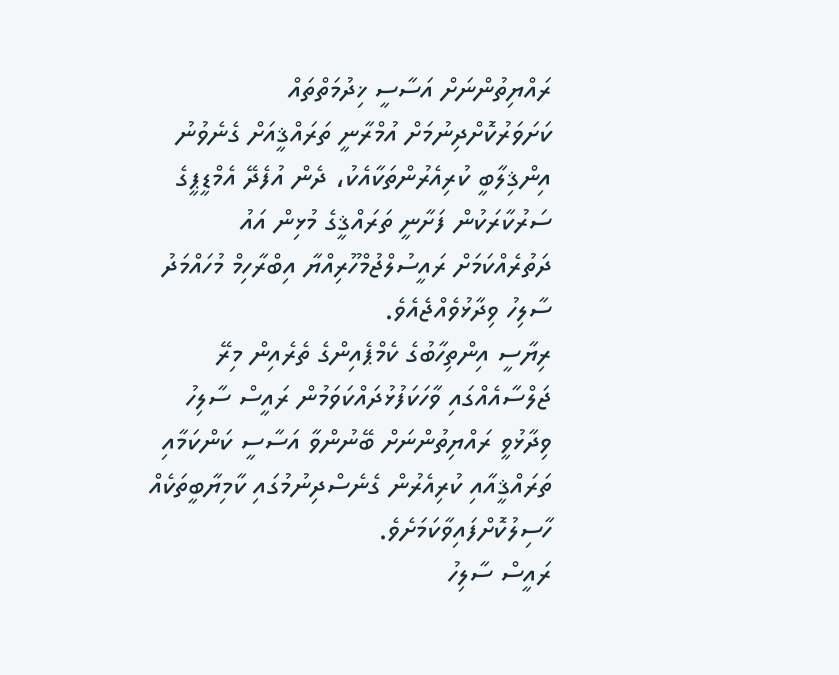ރައްޔިތުންނަށް އަސާސީ ޚިދުމަތްތައް ކަށަވަރުކޮށްދިނުމަށް އުމްރާނީ ތަރައްޤީއަށް ގެނެވުނު އިންޤިލާބީ ކުރިއެރުންތަކާއެކު، ދެން އުފެދޭ އެމްޑީޕީގެ ސަރުކާރަކުން ފަށާނީ ތަރައްޤީގެ މުޅިން އައު ދަތުރެއްކަމަށް ރައީސުލްޖުމްހޫރިއްޔާ އިބްރާހިމް މުހައްމަދު ސާލިހު ވިދާޅުވެއްޖެއެވެ.
ރިޔާސީ އިންތިހާބުގެ ކެމްޕެއިންގެ ތެރެއިން މިރޭ ޖަލްސާއެއްގައި ވާހަކަފުޅުދައްކަވަމުން ރައީސް ސާލިހު ވިދާޅުވީ ރައްޔިތުންނަށް ބޭނުންވާ އަސާސީ ކަންކަމާއި ތަރައްޤީއާއި ކުރިއެރުން ގެނެސްދިނުމުގައި ކާމިޔާބީތަކެއް ހާސިލުކޮށްފައިވާކަމަށެވެ.
ރައީސް ސާލިހު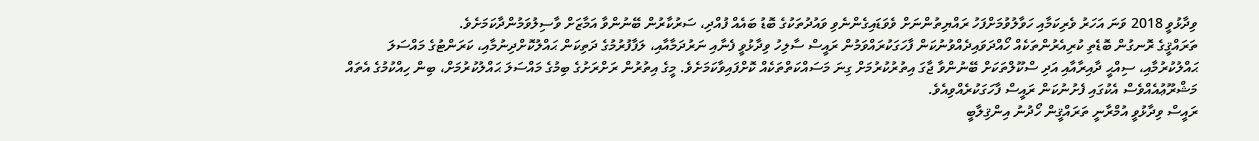ވިދާޅުވީ 2018 ވަނަ އަހަރު ވެރިކަމާއި ހަވާލުވުމަށްފަހު ރައްޔިތުންނަށް ވެވަޑައިގެންނެވި ވައުދުތަކުގެ ބޮޑު ބައެއް ފުއްދި، ސަރުކާރުން ބޭނުންވާ އަމާޒަށް ވާސިލުވަމުންދާކަމަށެވެ.
ތަރައްޤީގެ ރޮނގުން ބޮޑެތި ކުރިއެރުންތަކެއް ހޯއްދަވައިދެއްވުނުކަން ފާހަގަކުރައްވަމުން ރައީސް ސާލިހު ވިދާޅުވީ ފެނާއި ނަރުދަމާއާއި، ލަފާފުރުމުގެ ދަތިކަން ޙައްލުކޮށްދިނުމާއި، ކަރަންޓުގެ މައްސަލަ ޙައްލުކުރުމާއި، ސިއްޙީ ދާއިރާއާއި އަދި ސްކޫލްތަކަށް ބޭނުންވާ ޖާގަ އިތުރުކުރުމަށް ގިނަ މަސައްކަތްތަކެއް ކޮށްފައިވާކަމަށެވެ. މީގެ އިތުރުން ރަށްރަށުގެ ބިމުގެ މައްސަލަ ޙައްލުކުރުމަށް، ބިން ހިއްކުމުގެ އެތައް މަޝްރޫޢުއެއްވެސް އެކުގައި ފެށުނުކަން ރައީސް ފާހަގަކުރެއްވިއެވެ.
ރައީސް ވިދާޅުވީ އުމްރާނީ ތަރައްޤީން ހޯދުނު އިންޤިލާބީ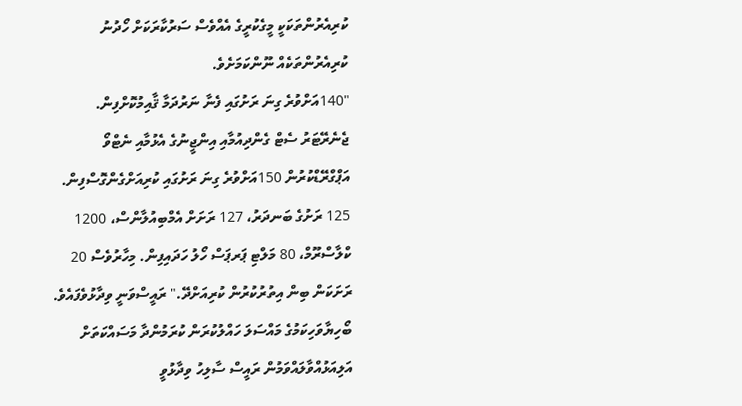ކުރިއެރުންތަކަކީ މީގެކުރީގެ އެއްވެސް ސަރުކާރަކަށް ހޯދުނު ކުރިއެރުންތަކެއް ނޫންކަމަށެވެ.
"140އަށްވުރެ ގިނަ ރަށުގައި ފެނާ ނަރުދަމާ ޤާއިމުކޮށްފިން. ޖެނެރޭޓަރު ސެޓް ގެންދިއުމާއި އިންޖީނުގެ އެޅުމާއި ނެޓްވޯ އަޕްގްރޭޑްކުރުން 150އަށްވުރެ ގިނަ ރަށުގައި ކުރިއަށްގެންގޮސްފިން. 125 ރަށުގެ ބަނދަރު، 127 ރަށަށް އެމްބިއުލާންސް، 1200 ކްލާސްރޫމް، 80 މަލްޓި ޕަރޕަސް ހޯލު ހަދައިފިން. މިހާރުވެސް 20 ރަށަކަން ބިން އިތުރުކުރުން ކުރިއަށްދޭ." ރައީސްވަނީ ވިދާޅުވެފައެވެ.
ބޯހިޔާވަހިކަމުގެ މައްސަލަ ހައްލުކުރަން ކުރަމުންދާ މަސައްކަތަށް އަލިއަޅުއްވާލައްވަމުން ރައީސް ސާލިހު ވިދާޅުވީ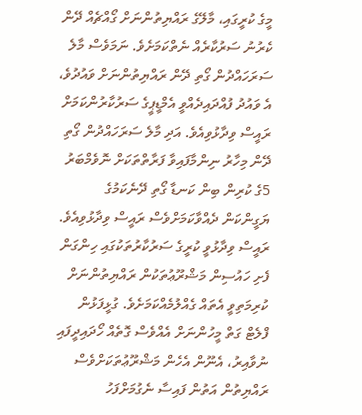މީގެ ކުރީގައި، މާލޭގެ ރައްޔިތުންނަށް ގޯއްޗެއް ދޭން ކެރުނު ސަރުކާރެއް ނެތްކަމަށެވެ. ނަމަވެސް މާލެ ސަރަހައްދުން ގޯތި ދޭން ރައްޔިތުންނަށް ވައުދުވެ، އެ ވައުދު ފުއްދައިދެއްވީ އެމްޑީޕީގެ ސަރުކާރުންކަމަށް ރައީސް ވިދާޅުވިއެވެ. އަދި މާލެ ސަރަހައްދުން ގޯތި ދޭން މިހާރު ނިންމާފައިވާ ފަރާތްތަކަށް ނޮވެމްބަރު 5ގެ ކުރިން ބިން ކަނޑާ ގޯތި ދޭނެކަމުގެ ޔަގީންކަން ދެއްވާކަމަށްވެސް ރައީސް ވިދާޅުވިއެވެ.
ރައީސް ވިދާޅުވީ ކުރީގެ ސަރުކާރުތަކުގައި ހިންގަން ފެށި ހައުސިން މަޝްރޫޢުތަކުން ރައްޔިތުންނަށް ކުރިމަތިވީ އެތައް ގެއްލުމެއްކަމަށެވެ. ގުޅީފަޅުން ފްލެޓް ގަތް މީހުންނަށް އެއްވެސް ގޮތެއް ހޯދައިދީފައި ނުވާއިރު، އެނޫން އެހެން މަޝްރޫޢުތަކަށްވެސް ރައްޔިތުން އަތުން ފައިސާ ނެގުމަށްފަހު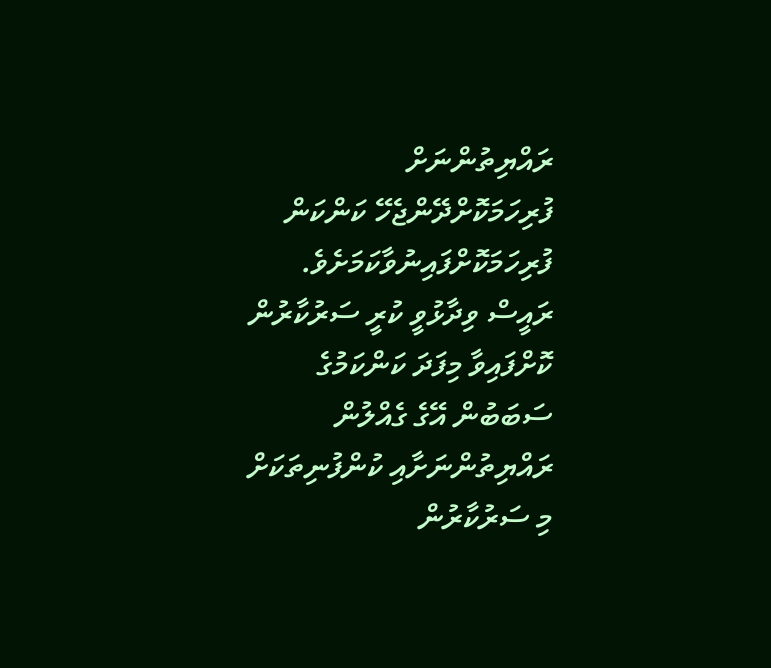ރައްޔިތުންނަށް ފުރިހަމަކޮށްދޭންޖެހޭ ކަންކަން ފުރިހަމަކޮށްފައިނުވާކަމަށެވެ.
ރައީސް ވިދާޅުވީ ކުރީ ސަރުކާރުން ކޮށްފައިވާ މިފަދަ ކަންކަމުގެ ސަބަބުން އޭގެ ގެއްލުން ރައްޔިތުންނަށާއި ކުންފުނިތަކަށް މި ސަރުކާރުން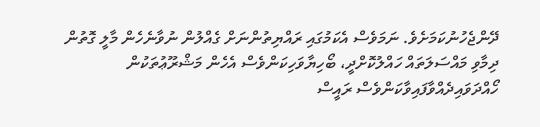ދޭންޖެހުނުކަމަށެވެ. ނަމަވެސް އެކަމުގައި ރައްޔިތުންނަށް ގެއްލުން ނުވާނެހެން މާލީ ގޮތުން ދިމާވި މައްސަލަތައް ހައްލުކޮށްދީ، ބޯހިޔާވަހިކަންވެސް އެހެން މަޝްރޫޢުތަކުން ހޯއްދަވައިދެއްވާފައިވާކަންވެސް ރައީސް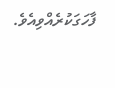ފާހަގަކުރެއްވިއެވެ.